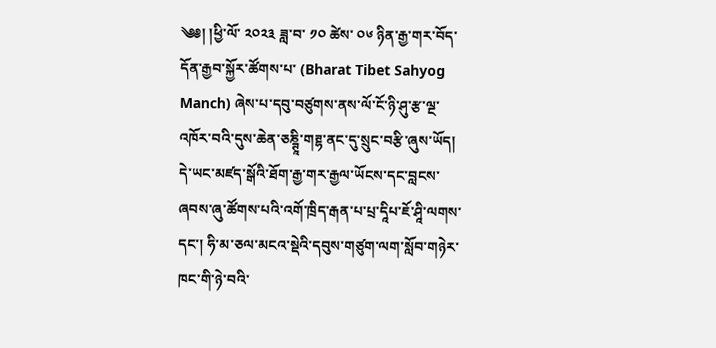༄༅། །ཕྱི་ལོ་ ༢༠༢༣ ཟླ་བ་ ༡༠ ཚེས་ ༠༦ ཉིན་རྒྱ་གར་བོད་དོན་རྒྱབ་སྐྱོར་ཚོགས་པ་ (Bharat Tibet Sahyog Manch) ཞེས་པ་དབུ་བཙུགས་ནས་ལོ་ངོ་ཉི་ཤུ་རྩ་ལྔ་འཁོར་བའི་དུས་ཆེན་ཅཎྚཱི་གཊྷ་ནང་དུ་སྲུང་བརྩི་ཞུས་ཡོད།
དེ་ཡང་མཛད་སྒོའི་ཐོག་རྒྱ་གར་རྒྱལ་ཡོངས་དང་བླངས་ཞབས་ཞུ་ཚོགས་པའི་འགོ་ཁྲིད་རྒན་པ་པྲ་དཱིཔ་ཇོ་ཤཱི་ལགས་དང་། ཧི་མ་ཅལ་མངའ་སྡེའི་དབུས་གཙུག་ལག་སློབ་གཉེར་ཁང་གི་ཉེ་བའི་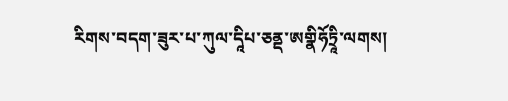རིགས་བདག་ཟུར་པ་ཀུལ་དཱིཔ་ཅནྡ་ཨགྣིཧོཏྲཱི་ལགས།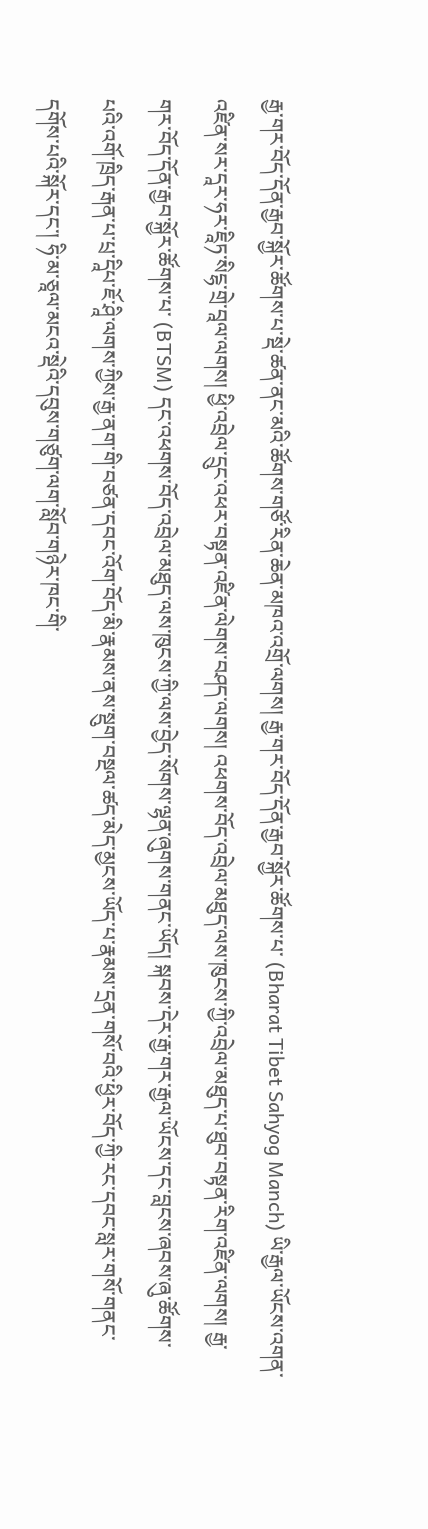རྒྱ་གར་བོད་དོན་རྒྱབ་སྐྱོར་ཚོགས་པ་སྡེ་ཚན་ནང་མའི་ཚོགས་གཙོ་རིན་ཆེན་མཁའ་འགྲོ་ལགས། རྒྱ་གར་བོད་དོན་རྒྱབ་སྐྱོར་ཚོགས་པ་ (Bharat Tibet Sahyog Manch) ཡི་རྒྱལ་ཡོངས་འགན་འཛིན་སར་དཱར་ཧར་ཇཱིཏ་སིངྷ་གྲེ་བཱལ་ལགས། ཕྱི་འབྲེལ་དྲུང་འཕར་བསྟན་འཛིན་ལེགས་བཤད་ལགས། འཕགས་བོད་འབྲེལ་མཐུད་ལས་ཁུངས་ཀྱི་འབྲེལ་མཐུད་པ་ཐུབ་བསྟན་རིག་འཛིན་ལགས། རྒྱ་གར་བོད་དོན་རྒྱབ་སྐྱོར་ཚོགས་པ་ (BTSM) དང་འཕགས་བོད་འབྲེལ་མཐུད་ལས་ཁུངས་ཀྱི་ལས་བྱེད་སོགས་ལྷན་ཞུགས་གནང་ཡོད། སྐབས་དེར་རྒྱ་གར་རྒྱལ་ཡོངས་དང་བླངས་ཞབས་ཞུ་ཚོགས་པའི་འགོ་ཁྲིད་རྒན་པ་པྲ་དཱིཔ་ཇོ་ཤཱི་ལགས་ཀྱིས་རྒྱ་ནག་གི་བཙན་དབང་འོག་བོད་མི་རྣམས་ནས་སྡུག་བསྔལ་ཚད་མེད་མྱངས་ཡོད་པ་རྣམས་དྲན་གསོ་བའི་ཕྱིར་བོད་ཀྱི་རང་དབང་སླར་གསོ་གནང་དགོས་པའི་སྐོར་དང་། ཧི་མ་ཅཱལ་མངའ་སྡེའི་དབུས་གཙུག་ལག་སློབ་གཉེར་ཁང་གི་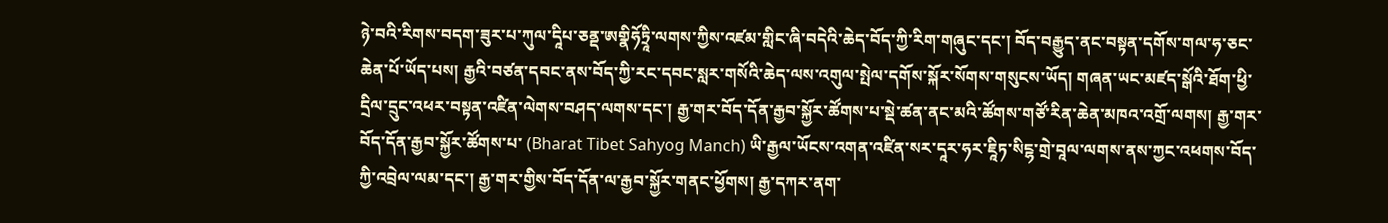ཉེ་བའི་རིགས་བདག་ཟུར་པ་ཀུལ་དཱིཔ་ཅནྡ་ཨགྣིཧོཏྲཱི་ལགས་ཀྱིས་འཛམ་གླིང་ཞི་བདེའི་ཆེད་བོད་ཀྱི་རིག་གཞུང་དང་། བོད་བརྒྱུད་ནང་བསྟན་དགོས་གལ་ཧ་ཅང་ཆེན་པོ་ཡོད་པས། རྒྱའི་བཙན་དབང་ནས་བོད་ཀྱི་རང་དབང་སླར་གསོའི་ཆེད་ལས་འགུལ་སྤེལ་དགོས་སྐོར་སོགས་གསུངས་ཡོད། གཞན་ཡང་མཛད་སྒོའི་ཐོག་ཕྱི་དྲིལ་དྲུང་འཕར་བསྟན་འཛིན་ལེགས་བཤད་ལགས་དང་། རྒྱ་གར་བོད་དོན་རྒྱབ་སྐྱོར་ཚོགས་པ་སྡེ་ཚན་ནང་མའི་ཚོགས་གཙོ་རིན་ཆེན་མཁའ་འགྲོ་ལགས། རྒྱ་གར་བོད་དོན་རྒྱབ་སྐྱོར་ཚོགས་པ་ (Bharat Tibet Sahyog Manch) ཡི་རྒྱལ་ཡོངས་འགན་འཛིན་སར་དཱར་ཧར་ཇཱིཏ་སིངྷ་གྲེ་བཱལ་ལགས་ནས་ཀྱང་འཕགས་བོད་ཀྱི་འབྲེལ་ལམ་དང་། རྒྱ་གར་གྱིས་བོད་དོན་ལ་རྒྱབ་སྐྱོར་གནང་ཕྱོགས། རྒྱ་དཀར་ནག་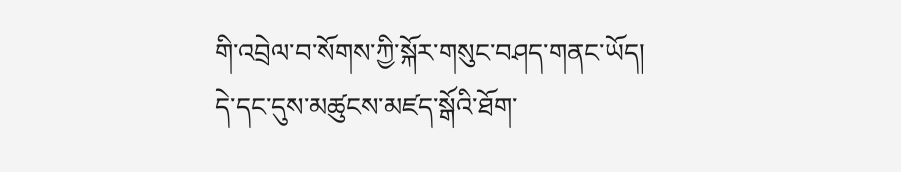གི་འབྲེལ་བ་སོགས་ཀྱི་སྐོར་གསུང་བཤད་གནང་ཡོད།
དེ་དང་དུས་མཚུངས་མཛད་སྒོའི་ཐོག་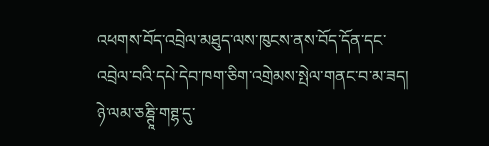འཕགས་བོད་འབྲེལ་མཐུད་ལས་ཁུངས་ནས་བོད་དོན་དང་འབྲེལ་བའི་དཔེ་དེབ་ཁག་ཅིག་འགྲེམས་སྤེལ་གནང་བ་མ་ཟད། ཉེ་ལམ་ཅཎྚཱི་གཊྷ་དུ་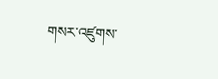གསར་འཛུགས་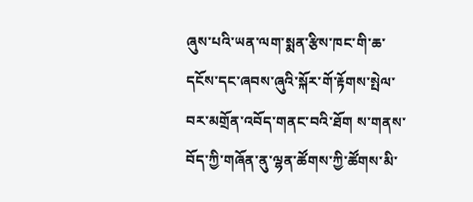ཞུས་པའི་ཡན་ལག་སྨན་རྩིས་ཁང་གི་ཆ་དངོས་དང་ཞབས་ཞུའི་སྐོར་གོ་རྟོགས་སྤེལ་བར་མགྲོན་འབོད་གནང་བའི་ཐོག ས་གནས་བོད་ཀྱི་གཞོན་ནུ་ལྷན་ཚོགས་ཀྱི་ཚོགས་མི་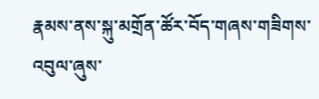རྣམས་ནས་སྐུ་མགྲོན་ཚོར་བོད་གཞས་གཟིགས་འབུལ་ཞུས་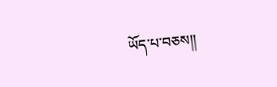ཡོད་པ་བཅས།།